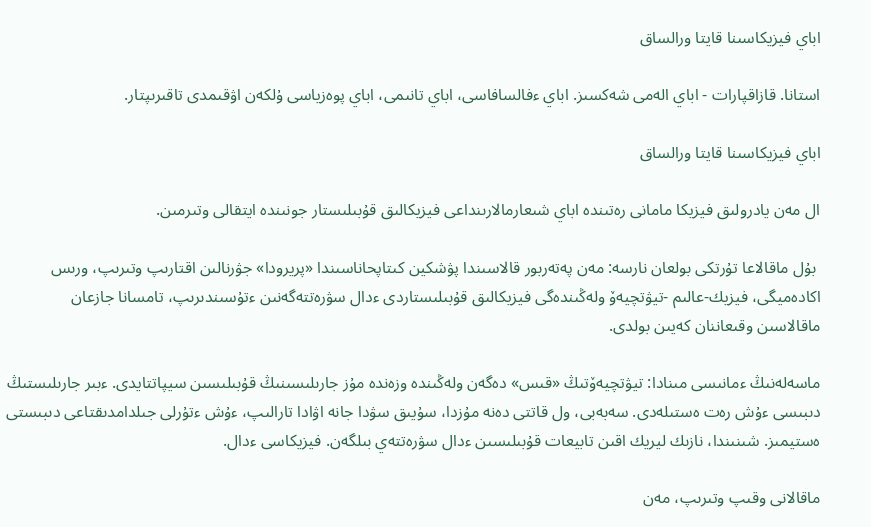اباي فيزيكاسىنا قايتا ورالساق

استانا. قازاقپارات - اباي الەمى شەكسىز. اباي ءفالسافاسى، اباي تانىمى، اباي پوەزياسى ۇلكەن اۋقىمدى تاقىرىپتار.

اباي فيزيكاسىنا قايتا ورالساق

ال مەن يادرولىق فيزيكا مامانى رەتىندە اباي شىعارمالارىنداعى فيزيكالىق قۇبىلىستار جونىندە ايتقالى وتىرمىن.

 بۇل ماقالاعا تۇرتكى بولعان نارسە: مەن پەتەربور قالاسىندا پۋشكين كىتاپحاناسىندا «پريرودا» جۋرنالىن اقتارىپ وتىرىپ، ورىس اكادەميگى، فيزيك-عالىم -تيۋتچيەۆ ولەڭىندەگى فيزيكالىق قۇبىلىستاردى ءدال سۋرەتتەگەنىن ءتۇسىندىرىپ، تامسانا جازعان ماقالاسىن وقىعاننان كەيىن بولدى.

ماسەلەنىڭ ءمانىسى مىنادا: تيۋتچيەۆتىڭ «قىس» دەگەن ولەڭىندە وزەندە مۇز جارىلىسىنىڭ قۇبىلىسىن سيپاتتايدى. ءبىر جارىلىستىڭ دىبىسى ءۇش رەت ەستىلەدى. سەبەبى، ول قاتتى دەنە مۇزدا، سۇيىق سۋدا جانە اۋادا تارالىپ، ءۇش ءتۇرلى جىلدامدىقتاعى دىبىستى ەستيمىز. شىنىندا، نازىك ليريك اقىن تابيعات قۇبىلىسىن ءدال سۋرەتتەي بىلگەن. فيزيكاسى ءدال.

ماقالانى وقىپ وتىرىپ، مەن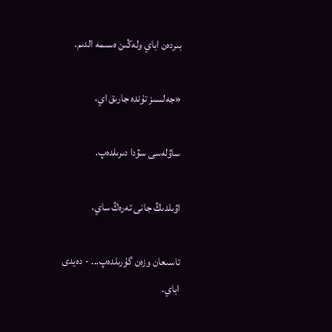بىردەن اباي ولەڭىن ەسىمە الدىم.

«جەلسىز تۇندە جارىق اي،

ساۋلەسى سۋدا دىرىلدەپ.

اۋىلدىڭ جانى تەرەڭ ساي،

تاسىعان وزەن گۇرىلدەپ... - دەيدى اباي.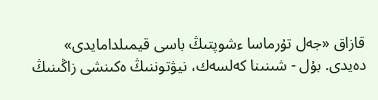قازاق «جەل تۇرماسا ءشوپتىڭ باسى قيمىلدامايدى» دەيدى. بۇل - شىنىنا كەلسەك، نيۋتوننىڭ ەكىنشى زاڭىنىڭ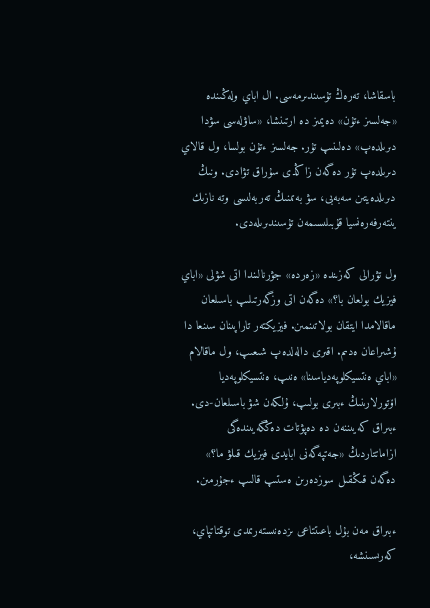باسقاشا، تەرەڭ تۇسىندىرمەسى. ال اباي ولەڭىندە «جەلسىز ءتۇن» دەيمىز دە ارتىنشا، «ساۋلەسى سۋدا دىرىلدەپ» دەلىنىپ تۇر. جەلسىز ءتۇن بولسا، ول قالاي دىرىلدەپ تۇر دەگەن زاڭدى سۇراق تۋادى. ونىڭ دىرىلدەيتىن سەبەبى، سۋ بەتىنىڭ تەربەلىسى وتە نازىك ينتەرفەرەنسيا قۇبىلىسىمەن تۇسىندىرىلەدى.

ول تۋرالى كەزىندە «زەردە» جۋرنالىندا اتى شۋلى «اباي فيزيك بولعان با؟» دەگەن اتى وزگەرتىلىپ باسىلعان ماقالامدا ايتقان بولاتىنمىن. فيزيكتەر تاراپىنان سىنعا دا ۇشىراعان ەدىم. اقىرى دالەلدەپ شىعىپ، ول ماقالام «اباي ەنتسيكلوپەدياسىنا» ەنىپ، ەنتسيكلوپەديا اۆتورلارىنىڭ ءبىرى بولىپ، ۇلكەن شۋ باسىلعان-دى. ءبىراق كەيىننەن دە دەپۋتات دەڭگەيىندەگى ازاماتتاردىڭ «جەتپەگەنى ابايدى فيزيك قىلۋ ما؟» دەگەن قىڭقىل سوزدەرىن ەستىپ قالىپ ءجۇرمىن.

ءبىراق مەن بۇل باعىتتاعى ىزدەنىستەرىمدى توقتاتپاي، كەرىسىنشە،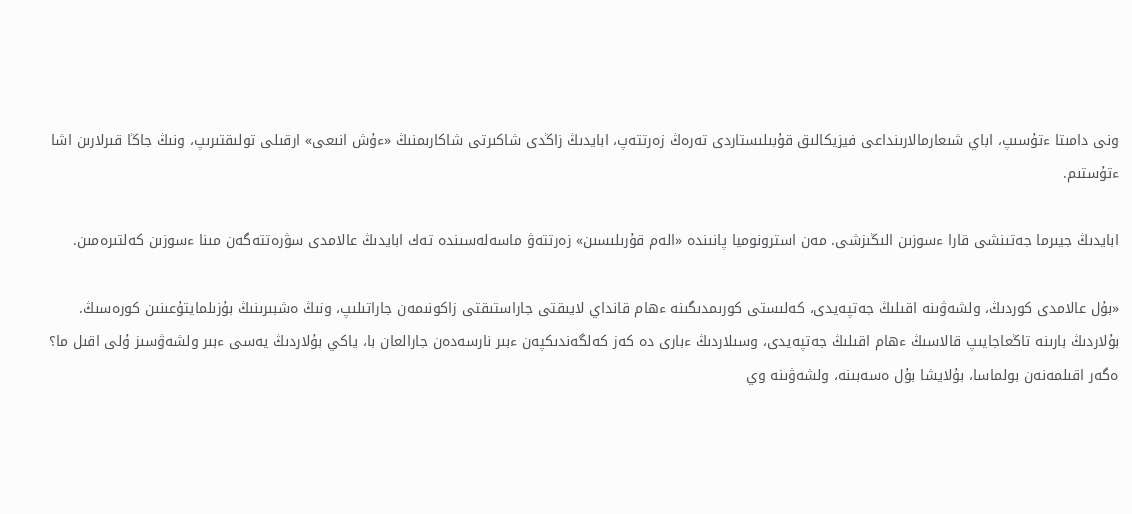ونى دامىتا ءتۇسىپ، اباي شىعارمالارىنداعى فيزيكالىق قۇبىلىستاردى تەرەڭ زەرتتەپ، ابايدىڭ زاڭدى شاكىرتى شاكارىمنىڭ «ءۇش انىعى» ارقىلى تولىقتىرىپ، ونىڭ جاڭا قىرلارىن اشا ءتۇستىم.

ابايدىڭ جيىرما جەتىنشى قارا ءسوزىن الىڭىزشى. مەن استرونوميا پانىندە «الەم قۇرىلىسىن» زەرتتەۋ ماسەلەسىندە تەك ابايدىڭ عالامدى سۋرەتتەگەن مىنا ءسوزىن كەلتىرەمىن.

«بۇل عالامدى كوردىڭ، ولشەۋىنە اقىلىڭ جەتپەيدى، كەلىستى كورىمدىگىنە ءھام قانداي لايىقتى جاراستىقتى زاكونىمەن جاراتىلىپ، ونىڭ ەشبىرىنىڭ بۇزىلمايتۇعىنىن كورەسىڭ. بۇلاردىڭ بارىنە تاڭعاجايىپ قالاسىڭ ءھام اقىلىڭ جەتپەيدى، وسىلاردىڭ ءبارى دە كەز كەلگەندىكپەن ءبىر نارسەدەن جارالعان با، ياكي بۇلاردىڭ يەسى ءبىر ولشەۋسىز ۇلى اقىل ما؟ ەگەر اقىلمەنەن بولماسا، بۇلايشا بۇل ەسەبىنە، ولشەۋىنە وي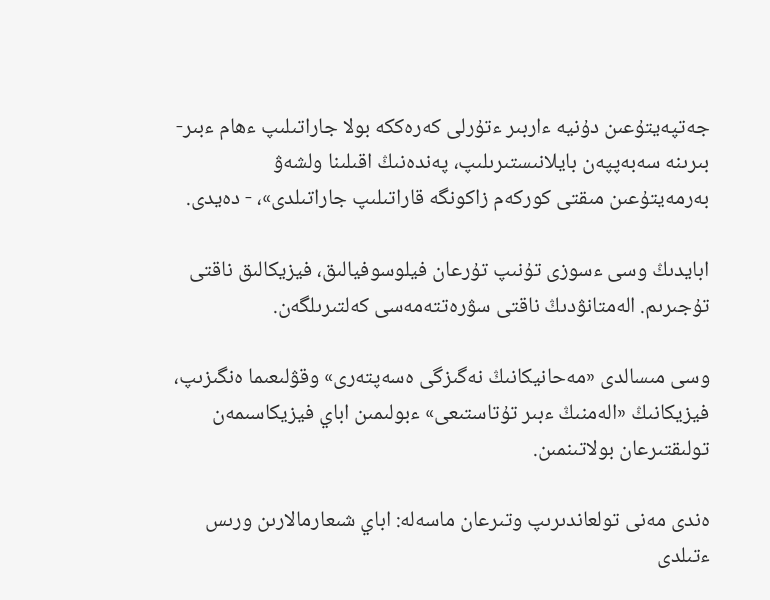جەتپەيتۇعىن دۇنيە ءاربىر ءتۇرلى كەرەككە بولا جاراتىلىپ ءھام ءبىر-بىرىنە سەبەپپەن بايلانىستىرىلىپ، پەندەنىڭ اقىلىنا ولشەۋ بەرمەيتۇعىن مىقتى كوركەم زاكونگە قاراتىلىپ جاراتىلدى»، - دەيدى.

ابايدىڭ وسى ءسوزى تۇنىپ تۇرعان فيلوسوفيالىق، فيزيكالىق ناقتى تۇجىرىم. الەمتانۋدىڭ ناقتى سۋرەتتەمەسى كەلتىرىلگەن.

وسى مىسالدى «مەحانيكانىڭ نەگىزگى ەسەپتەرى» وقۋلىعىما ەنگىزىپ، فيزيكانىڭ «الەمنىڭ ءبىر تۇتاستىعى» ءبولىمىن اباي فيزيكاسىمەن تولىقتىرعان بولاتىنمىن.

ەندى مەنى تولعاندىرىپ وتىرعان ماسەلە: اباي شىعارمالارىن ورىس ءتىلدى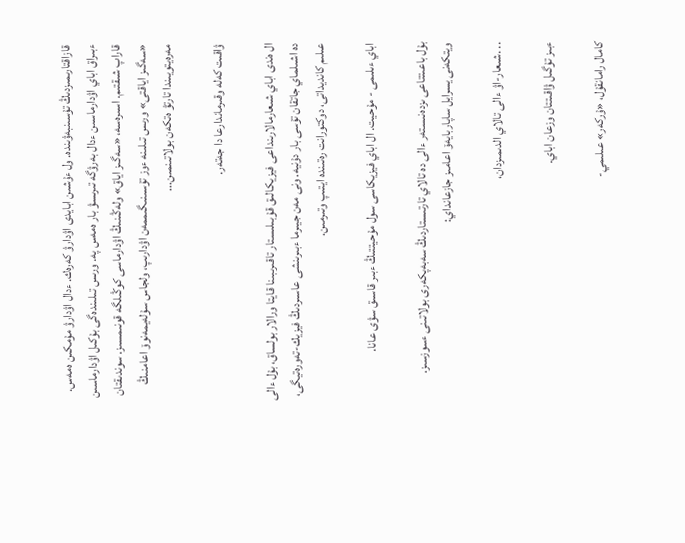قازاقتارىمىزدىڭ تۇسىنبەۋىندە. ول ءۇشىن ابايدى اۋدارۋ كەرەك. ءدال اۋدارۋ مۇمكىن ەمەس. ءبىراق اباي اۋدارماسىن ءدال بەرۋگە تىرىسۋ بار ەمەس پە. ورىس تىلىندەگى بۇكىل اۋدارماسىن قاراپ شىقتىم. اسىرەسە، «سەگىز اياق» ولەڭىنىڭ اۋدارماسى كوڭىلگە قونىمسىز. سوندىقتان «سەگىز اياقتى» ورىس تىلىنە ءوز تۇسىنىگىممەن اۋدارىپ، ولجاس سۇلەيمەنوۆ اعامنىڭ مەرەيتويىندا تارتۋ ەتكەن بولاتىنمىن...

ۋاقىت كەلە وقىرماندارعا دا جەتەر.

ال ەندى اباي شىعارمالارىنداعى فيزيكالىق قۇبىلىستار تاقىرىبىنا قايتا ورالار بولساق، بۇل ءالى دە اشىلماي جاتقان تۇسى بار دۇنيە. ونى مەن جيىرما ءبىرىنشى عاسىردىڭ فيزيك-تەورەتيگى، عىلىم كانديداتى، دوكتورانت رەتىندە ايتىپ وتىرمىن.

اباي ءىلىمى - مۇحيت. ال اباي فيزيكاسى سول مۇحيتتىڭ ءبىر قاسىق سۋى عانا.

بۇل باعىتتاعى ىزدەنىستەر ءالى دە تالاي تارتىستاردىڭ سەبەپكەرى بولاتىنى ءسوزسىز. ويتكەنى يسرايل ساپاربايەۆ اعامىز جازعانداي:

.. .شىعار-اۋ ءالى تالاي الدىمىزدان،

ءبىز تۇگىل ۋاقىتتان وزعان اباي.

كامال رامانقۇل، «ۇركەر» عىلىمي-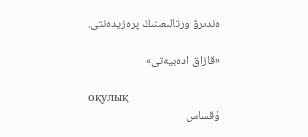ەندىرۋ ورتالىعىنىڭ پرەزيدەنتى.

«قازاق ادەبيەتى»

оқулық
ۇقساس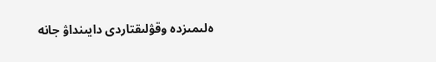ەلىمىزدە وقۋلىقتاردى دايىنداۋ جانە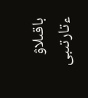باقىلاۋ ءتارتىبى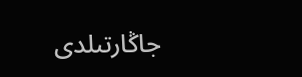جاڭارتىلدى